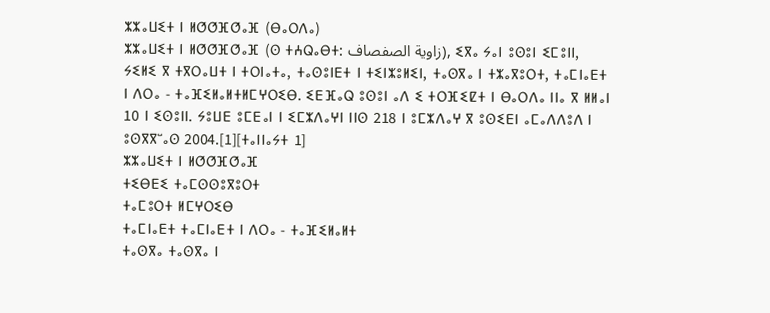ⵣⵣⴰⵡⵉⵜ ⵏ ⵍⵚⵚⴼⵚⴰⴼ (ⴱⴰⵔⴷⴰ)
ⵣⵣⴰⵡⵉⵜ ⵏ ⵍⵚⵚⴼⵚⴰⴼ (ⵙ ⵜⵄⵕⴰⴱⵜ: زاوية الصفصاف), ⵉⴳⴰ ⵢⴰⵏ ⵓⵙⵓⵏ ⵉⵎⵓⵏⵏ, ⵢⵉⵍⵉ ⴳ ⵜⴳⵔⴰⵡⵜ ⵏ ⵜⵔⵏⴰⵜⴰ, ⵜⴰⵙⵓⵏⴹⵜ ⵏ ⵜⵉⵏⵣⵓⵍⵉⵏ, ⵜⴰⵙⴳⴰ ⵏ ⵜⵣⴰⴳⵓⵔⵜ, ⵜⴰⵎⵏⴰⴹⵜ ⵏ ⴷⵔⴰ - ⵜⴰⴼⵉⵍⴰⵍⵜⵍⵎⵖⵔⵉⴱ. ⵉⴹⴼⴰⵕ ⵓⵙⵓⵏ ⴰⴷ ⵉ ⵜⵔⴼⵉⵇⵜ ⵏ ⴱⴰⵔⴷⴰ ⵏⵏⴰ ⴳ ⵍⵍⴰⵏ 10 ⵏ ⵉⵙⵓⵏⵏ. ⵢⵓⵡⴹ ⵓⵎⴹⴰⵏ ⵏ ⵉⵎⵣⴷⴰⵖⵏ ⵏⵏⵙ 218 ⵏ ⵓⵎⵣⴷⴰⵖ ⴳ ⵓⵙⵉⴹⵏ ⴰⵎⴰⴷⴷⵓⴷ ⵏ ⵓⵙⴳⴳⵯⴰⵙ 2004.[1][ⵜⴰⵏⵏⴰⵢⵜ 1]
ⵣⵣⴰⵡⵉⵜ ⵏ ⵍⵚⵚⴼⵚⴰⴼ
ⵜⵉⴱⴹⵉ ⵜⴰⵎⵙⵙⵓⴳⵓⵔⵜ
ⵜⴰⵎⵓⵔⵜ ⵍⵎⵖⵔⵉⴱ
ⵜⴰⵎⵏⴰⴹⵜ ⵜⴰⵎⵏⴰⴹⵜ ⵏ ⴷⵔⴰ - ⵜⴰⴼⵉⵍⴰⵍⵜ
ⵜⴰⵙⴳⴰ ⵜⴰⵙⴳⴰ ⵏ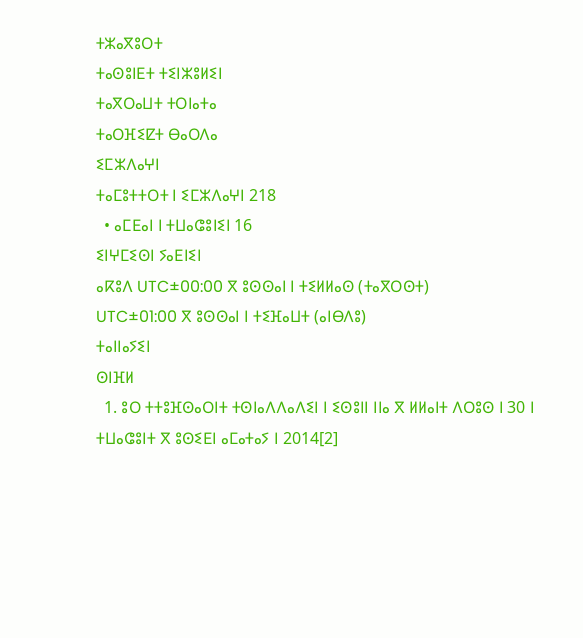ⵜⵣⴰⴳⵓⵔⵜ
ⵜⴰⵙⵓⵏⴹⵜ ⵜⵉⵏⵣⵓⵍⵉⵏ
ⵜⴰⴳⵔⴰⵡⵜ ⵜⵔⵏⴰⵜⴰ
ⵜⴰⵔⴼⵉⵇⵜ ⴱⴰⵔⴷⴰ
ⵉⵎⵣⴷⴰⵖⵏ
ⵜⴰⵎⵓⵜⵜⵔⵜ ⵏ ⵉⵎⵣⴷⴰⵖⵏ 218
  • ⴰⵎⴹⴰⵏ ⵏ ⵜⵡⴰⵛⵓⵏⵉⵏ 16
ⵉⵏⵖⵎⵉⵙⵏ ⵢⴰⴹⵏⵉⵏ
ⴰⴽⵓⴷ UTC±00:00 ⴳ ⵓⵙⵙⴰⵏ ⵏ ⵜⵉⵍⵍⴰⵙ (ⵜⴰⴳⵔⵙⵜ)
UTC±01:00 ⴳ ⵓⵙⵙⴰⵏ ⵏ ⵜⵉⴼⴰⵡⵜ (ⴰⵏⴱⴷⵓ)
ⵜⴰⵏⵏⴰⵢⵉⵏ
ⵙⵏⴼⵍ
  1. ⵓⵔ ⵜⵜⵓⴼⵙⴰⵔⵏⵜ ⵜⵙⵏⴰⴷⴷⴰⴷⵉⵏ ⵏ ⵉⵙⵓⵏⵏ ⵏⵏⴰ ⴳ ⵍⵍⴰⵏⵜ ⴷⵔⵓⵙ ⵏ 30 ⵏ ⵜⵡⴰⵛⵓⵏⵜ ⴳ ⵓⵙⵉⴹⵏ ⴰⵎⴰⵜⴰⵢ ⵏ 2014[2]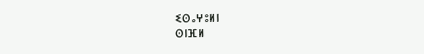ⵉⵙⴰⵖⵓⵍⵏ
ⵙⵏⴼⵍ